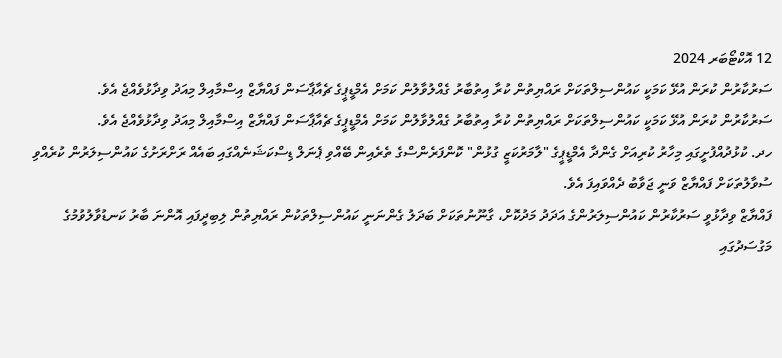12 އޮކްޓޯބަރ 2024
ސަރުކާރުން ކުރަން އުޅޭ ކަމަކީ ކައުންސިލްތަކަށް ރައްޔިތުން ކުރާ އިތުބާރު ގެއްލުވާލުން ކަމަށް އެމްޑީޕީގެ ޗެއާޕާސަން ފައްޔާޒް އިސްމާއިލް މިއަދު ވިދާޅުވެއްޖެ އެވެ.
ސަރުކާރުން ކުރަން އުޅޭ ކަމަކީ ކައުންސިލްތަކަށް ރައްޔިތުން ކުރާ އިތުބާރު ގެއްލުވާލުން ކަމަށް އެމްޑީޕީގެ ޗެއާޕާސަން ފައްޔާޒް އިސްމާއިލް މިއަދު ވިދާޅުވެއްޖެ އެވެ.
ހދ. ކުޅުދުއްފުށީގައި މިހާރު ކުރިއަށް ގެންދާ އެމްޑީޕީގެ "ލާމަރުކަޒީ ގުޅުން" ކޮންފަރެންސްގެ ތެރެއިން ބޭއްވި ޕެނަލް ޑިސްކަޝަނެއްގައި ބައެއް ރަށްރަށުގެ ކައުންސިލަރުން ކުރެއްވި ސުވާލުތަކަށް ފައްޔާޒް ވަނީ ޖަވާބު ދެއްވައިފަ އެވެ.
ފައްޔާޒް ވިދާޅުވީ ސަރުކާރުން ކައުންސިލަރުންގެ އަދަދު މަދުކޮށް، ގާނޫނުތަކަށް ބަދަލު ގެންނަނީ ކައުންސިލްތަކުން ރައްޔިތުން ލިބިދީފައި އޮންނަ ބާރު ކަނޑުވާލުވުމުގެ މަގުސަދުގައި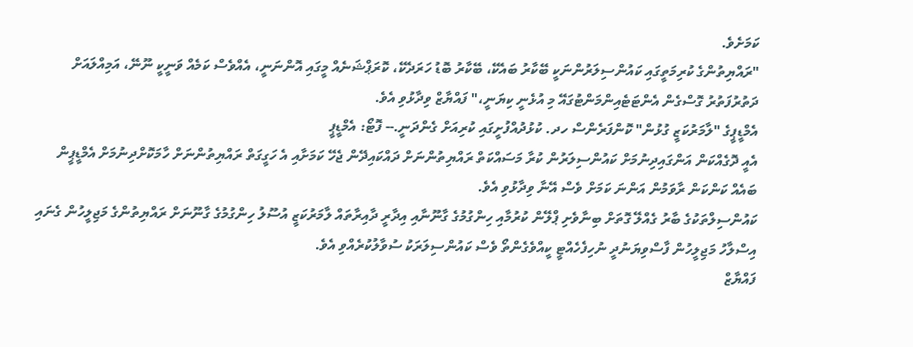ކަމަށެވެ.
"ރައްޔިތުންގެ ކުރިމަތީގައި ކައުންސިލަރުންނަކީ ބޭކާރު ބައެކޭ، ބޭކާރު ބޮޑު ހަރަދެކޭ، ކޮރަޕްޝަނެއް މީގައި އޮންނަނީ، އެއްވެސް ކަމެއް ވަނީކީ ނޫނޭ، އަމިއްލައަށް ދަތުރުފަތުރު ގޮސްގެން އެންޓަޓެއިންމަންޓުގައޭ މި އުޅެނީ ކިޔަނީ،" ފައްޔާޒް ވިދާޅުވި އެވެ.
އެމްޑީޕީގެ "ލާމަރުކަޒީ ގުޅުން" ކޮންފަރެންސް ހދ. ކުޅުދުއްފުށީގައި ކުރިއަށް ގެންދަނީ.-- ފޮޓޯ: އެމްޑީޕީ
އެއީ ދޮގެއްކަން އަންގައިދިނުމަށް ކައުންސިލަރުން ކުރާ މަސައްކަތް ރައްޔިތުންނަށް ދައްކައިދޭން ޖެހޭ ކަމަށާއި އެ ހަގީގަތް ރައްޔިތުންނަށް ހާމަކޮށްދިނުމަށް އެމްޑީޕީން ބައެއް ކަންކަން ރާވަމުން އަންނަ ކަމަށް ވެސް އޭނާ ވިދާޅުވި އެވެ.
ކައުންސިލްތަކުގެ ބާރު ގެއްލޭ ގޮތަށް ބިނާވެށި ޕްލޭން ކުރުމާއި ހިންގުމުގެ ގާނޫނާއި އިދާރީ ދާއިރާތައް ލާމަރުކަޒީ އުސޫލު ހިންގުމުގެ ގާނޫނަށް ރައްޔިތުންގެ މަޖިލީހުން ގެނައި އިސްލާހު މަޖިލީހުން ފާސްވިޔަނުދީ ނުހިފެހެއްޓީ ކީއްވެގެންތޯ ވެސް ކައުންސިލަރަކު ސުވާލުކުރެއްވި އެވެ.
ފައްޔާޒް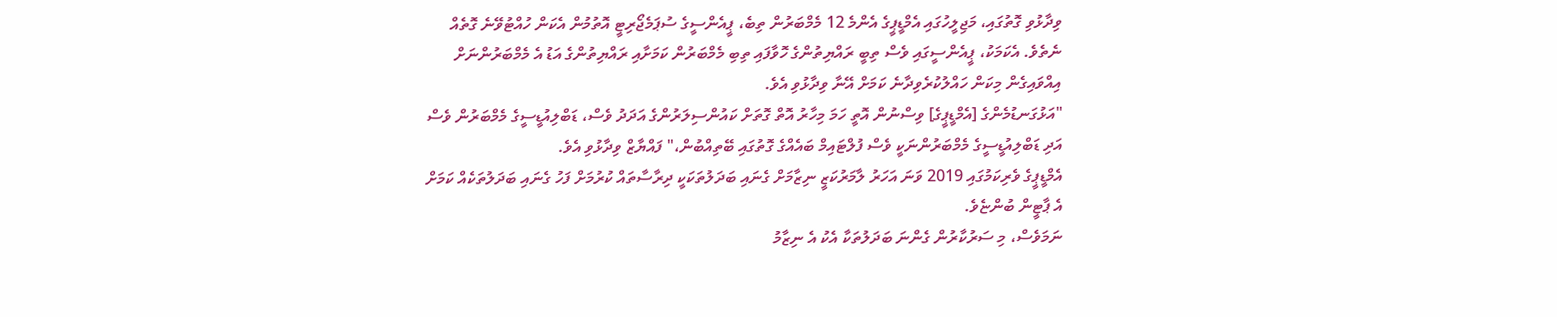ވިދާޅުވި ގޮތުގައި، މަޖިލީހުގައި އެމްޑީޕީގެ އެންމެ 12 މެމްބަރުން ތިބެ، ޕީއެންސީގެ ސުޕަމެޖޯރިޓީ އޮތުމުން އެކަން ހުއްޓުވޭނެ ގޮތެއް ނެތެވެ. އެކަމަކު، ޕީއެންސީގައި ވެސް ތިބީ ރައްޔިތުންގެ ހޮވާފައި ތިބި މެމްބަރުން ކަމަށާއި ރައްޔިތުންގެ އަޑު އެ މެމްބަރުންނަށް އިއްވައިގެން މިކަން ހައްލުކުރެވިދާނެ ކަމަށް އޭނާ ވިދާޅުވި އެވެ.
"އަޅުގަނޑުމެންގެ [އެމްޑީޕީގެ] ވިސްނުން އޮތީ ހަމަ މިހާރު އޮތް ގޮތަށް ކައުންސިލަރުންގެ އަދަދު ވެސް، ޑަބްލިއުޑީސީގެ މެމްބަރުން ވެސް އަދި ޑަބްލިއުޑީސީގެ މެމްބަރުންނަކީ ވެސް ފުލްޓައިމް ބައެއްގެ ގޮތުގައި ބޭތިއްބުން،" ފައްޔާޒް ވިދާޅުވި އެވެ.
އެމްޑީޕީގެ ވެރިކަމުގައި 2019 ވަނަ އަހަރު ލާމަރުކަޒީ ނިޒާމަށް ގެނައި ބަދަލުތަކަކީ ދިރާސާތައް ކުރުމަށް ފަހު ގެނައި ބަދަލުތަކެއް ކަމަށް އެ ޕާޓީން ބުންޏެވެ.
ނަމަވެސް، މި ސަރުކާރުން ގެންނަ ބަދަލުތަކާ އެކު އެ ނިޒާމު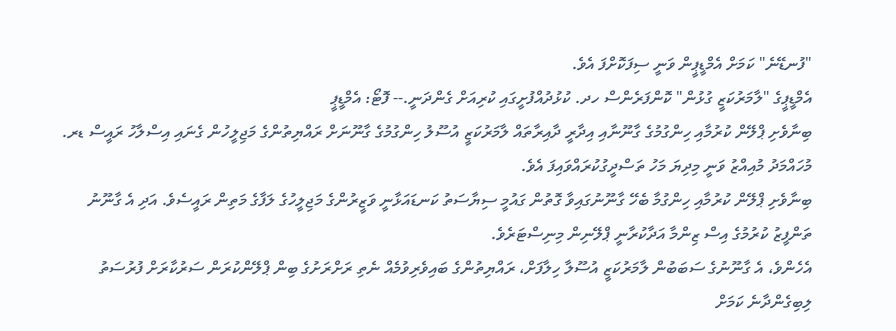"ފުނޑޭނެ" ކަމަށް އެމްޑީޕީން ވަނީ ސިފަކޮށްފަ އެވެ.
އެމްޑީޕީގެ "ލާމަރުކަޒީ ގުޅުން" ކޮންފަރެންސް ހދ. ކުޅުދުއްފުށީގައި ކުރިއަށް ގެންދަނީ.-- ފޮޓޯ: އެމްޑީޕީ
ބިނާވެށި ޕްލޭން ކުރުމާއި ހިންގުމުގެ ގާނޫނާއި އިދާރީ ދާއިރާތައް ލާމަރުކަޒީ އުސޫލު ހިންގުމުގެ ގާނޫނަށް ރައްޔިތުންގެ މަޖިލީހުން ގެނައި އިސްލާހު ރައީސް ޑރ. މުހައްމަދު މުއިއްޒު ވަނީ މިދިޔަ މަހު ތަސްދީގުކުރައްވައިފަ އެވެ.
ބިނާވެށި ޕްލޭން ކުރުމާއި ހިންގުމާ ބެހޭ ގާނޫނުގައިވާ ގޮތުން ގައުމީ ސިޔާސަތު ކަނޑައަޅާނީ ވަޒީރުންގެ މަޖިލީހުގެ ލަފާގެ މަތިން ރައީސެވެ. އަދި އެ ގާނޫނު ތަންފީޒު ކުރުމުގެ އިސް ޒިންމާ އަދާކުރާނީ ޕްލޭނިން މިނިސްޓަރެވެ.
އެހެންވެ، އެ ގާނޫނުގެ ސަބަބުން ލާމަރުކަޒީ އުސޫލާ ހިލާފަށް، ރައްޔިތުންގެ ބައިވެރިވުމެއް ނެތި ރަށްރަށުގެ ބިން ޕްލޭންކުރަން ސަރުކާރަށް ފުރުސަތު ލިބިގެންދާނެ ކަމަށް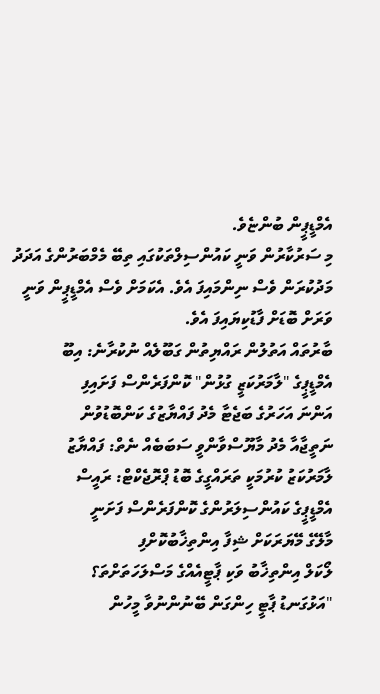އެމްޑީޕީން ބުންޏެވެ.
މި ސަރުކާރުން ވަނީ ކައުންސިލްތަކުގައި ތިބޭ މެމްބަރުންގެ އަދަދު މަދުކުރަން ވެސް ނިންމައިފަ އެވެ. އެކަމަށް ވެސް އެމްޑީޕީން ވަނީ ވަރަށް ބޮޑަށް ފާޑުކިޔައިފަ އެވެ.
ބާރުތައް އަތުލުން ރައްޔިތުން ގަބޫލެއް ނުކުރާނެ: އިބޫ
އެމްޑީޕީގެ "ލާމަރުކަޒީ ގުޅުން" ކޮންފަރެންސް ފަށައިފި
އަންނަ އަހަރުގެ ބަޖެޓާ މެދު ފައްޔާޒުގެ ކަންބޮޑުވުން
ނަތީޖާއާ މެދު މާޔޫސްވާންވީ ސަބަބެއް ނެތް: ފައްޔާޒު
ލާމަރުކަޒު ކުރުމަކީ ތަރައްގީގެ ބޮޑު ޕްރޮޖެކްޓް: ރައީސް
އެމްޑީޕީގެ ކައުންސިލަރުންގެ ކޮންފަރެންސް ފަށަނީ
މާލޭގެ މޭޔަރަކަށް ޝިފާ އިންތިޚާބުކޮށްފި
ލޯކަލް އިންތިޚާބު ވަކި ޕާޓީއެއްގެ މަސްލަހަތަށްތަ؟
"އަޅުގަނޑު ޕާޓީ ހިންގަން ބޭނުންނުވާ މީހުން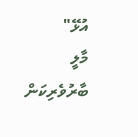އުޅޭ"
މާލީ ބާރުވެރިކަން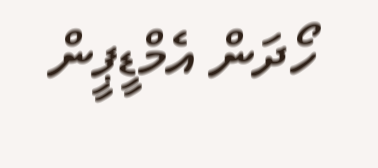ހޯދަން އެމްޑީޕީން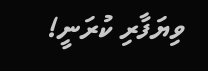ވިޔަފާރި ކުރަނީ!